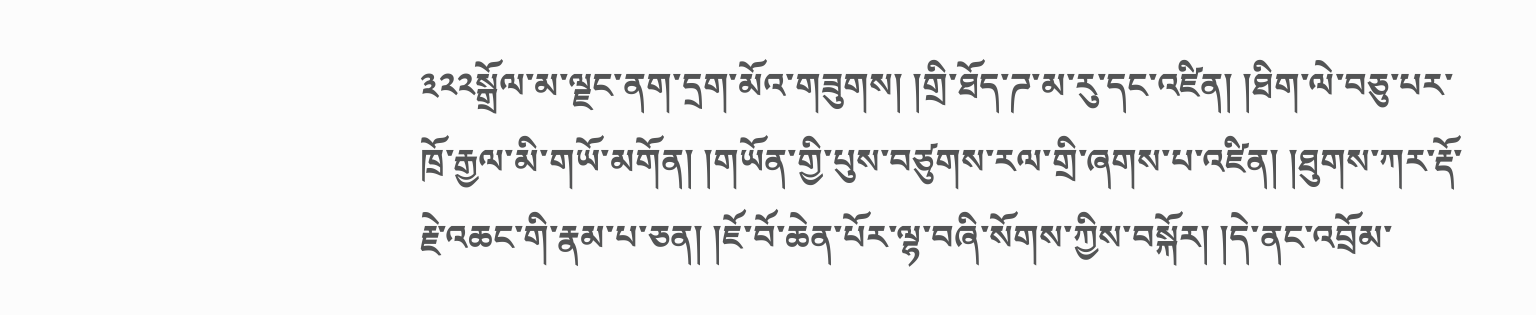༣༢༢སྒྲོལ་མ་ལྗང་ནག་དྲག་མོའ་གཟུགས། །གྲི་ཐོད་ཌ་མ་རུ་དང་འཛིན། །ཐིག་ལེ་བཅུ་པར་ཁྲོ་རྒྱལ་མི་གཡོ་མགོན། །གཡོན་གྱི་པུས་བཙུགས་རལ་གྲི་ཞགས་པ་འཛིན། །ཐུགས་ཀར་རྡོ་རྗེ་འཆང་གི་རྣམ་པ་ཅན། །ཇོ་བོ་ཆེན་པོར་ལྷ་བཞི་སོགས་ཀྱིས་བསྐོར། །དེ་ནང་འབྲོམ་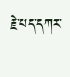རྗེ་པད་དཀར་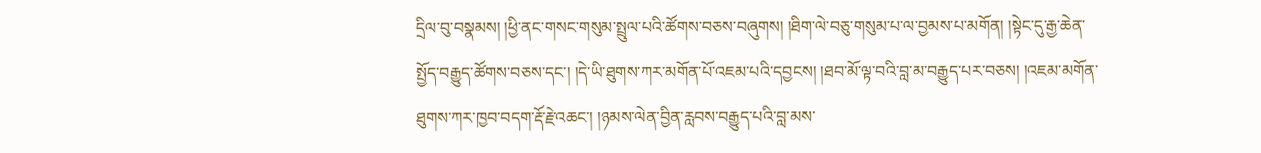དྲིལ་བུ་བསྣམས། །ཕྱི་ནང་གསང་གསུམ་སྤྲུལ་པའི་ཚོགས་བཅས་བཞུགས། །ཐིག་ལེ་བཅུ་གསུམ་པ་ལ་བྱམས་པ་མགོན། །སྟེང་དུ་རྒྱ་ཆེན་སྤྱོད་བརྒྱུད་ཚོགས་བཅས་དང་། །དེ་ཡི་ཐུགས་ཀར་མགོན་པོ་འཇམ་པའི་དབྱངས། །ཐབ་མོ་ལྟ་བའི་བླ་མ་བརྒྱུད་པར་བཅས། །འཇམ་མགོན་ཐུགས་ཀར་ཁྱབ་བདག་རྡོ་རྗེ་འཆང་། །ཉམས་ལེན་བྱིན་རླབས་བརྒྱུད་པའི་བླ་མས་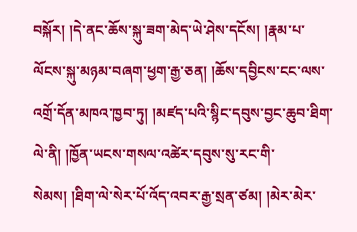བསྐོར། །དེ་ནང་ཆོས་སྐུ་ཟག་མེད་ཡེ་ཤེས་དངོས། །རྣམ་པ་ལོངས་སྐུ་མཉམ་བཞག་ཕྱག་རྒྱ་ཅན། །ཆོས་དབྱིངས་ངང་ལས་འགྲོ་དོན་མཁའ་ཁྱབ་ཏུ། །མཛད་པའི་སྙིང་དབུས་བྱང་ཆུབ་ཐིག་ལེ་ནི། །ཁྱོན་ཡངས་གསལ་འཚེར་དབུས་སུ་རང་གི་སེམས། །ཐིག་ལེ་སེར་པོ་འོད་འབར་རྒྱ་སྲན་ཙམ། །མེར་མེར་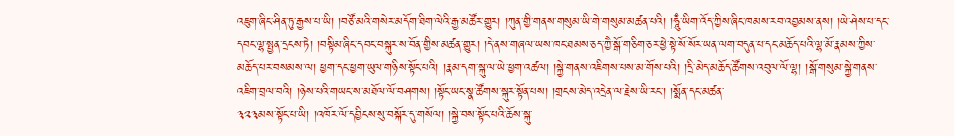འཇུག་ཞིང་ཤིན་ཏུ་རྒྱས་པ་ཡི། །བཙོ་མའི་གསེར་མདོག་ཐིག་ལེའི་རྒྱ་མཚོར་གྱུར། །ཀུན་གྱི་གནས་གསུམ་ཡི་གེ་གསུམ་མཚན་པའི། །ཧཱུྃ་ཡིག་འོད་ཀྱིས་ཞིང་ཁམས་རབ་འབྱམས་ནས། །ཡེ་ཤེས་པ་དང་དབང་ལྷ་སྤྱན་དྲངས་ཏེ། །བསྟིམ་ཞིང་དབང་བསྐུར་ས་བོན་གྱིས་མཚན་གྱུར། །དེ་ནས་གཞལ་ཡས་ཁང་ཐམས་ཅད་ཀྱཻ་སྒོ་གཅིག་ཅར་ཕྱེ་སྟེ་སོ་སོར་ཡན་ལག་བདུན་པ་དང་མཆོད་པའི་ལྷ་མོ་རྣམས་ཀྱིས་མཆོད་པར་བསམས་ལ། ཕྱག་དང་ཕྱག་ཡུལ་གཉིས་སྟོང་པའི། །རྣམ་དག་སྐུ་ལ་ཡེ་ཕྱག་འཚལ། །སྐྱེ་གནས་འཇིགས་པས་མ་གོས་པའི། །དྲི་མེད་མཆོད་ཚོགས་འབུལ་ལོ་ལྷ། །སྒོ་གསུམ་སྐྱེ་གནས་འཇིག་བྲལ་བའི། །ཉེས་པའི་གཡང་ས་མཐོལ་ལོ་བཤགས། །སྟོང་ཡང་སྣ་ཚོགས་སྐུར་སྟོན་པས། །གྲངས་མེད་འདྲེན་ལ་རྗེས་ཡི་རང་། །སྨོན་དང་མཚན་
༣༢༣མས་སྟོང་པ་ཡི། །འཁོར་ལོ་དབྱིངས་སུ་བསྐོར་དུ་གསོལ། །སྐྱེ་བས་སྟོང་པའི་ཆོས་སྐུ་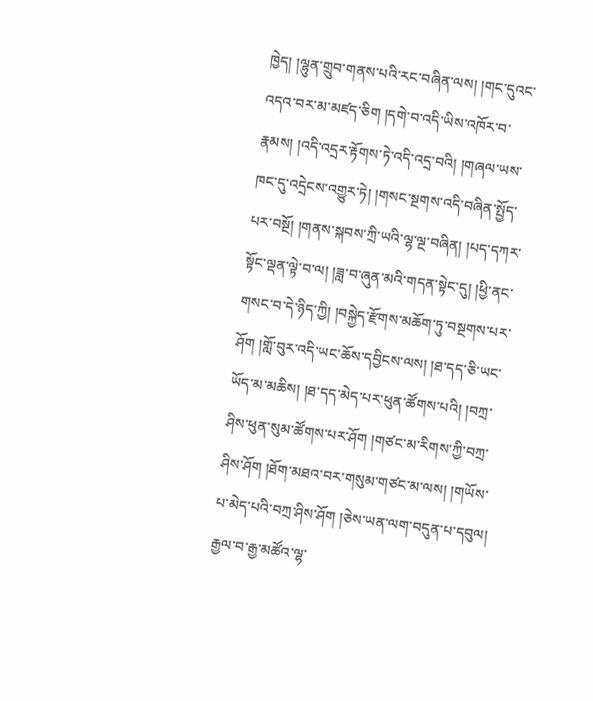ཁྱེད། །ལྷུན་གྲུབ་གནས་པའི་རང་བཞིན་ལས། །གང་དུའང་འདའ་བར་མ་མཛད་ཅིག །དགེ་བ་འདི་ཡིས་འཁོར་བ་རྣམས། །འདི་འདྲར་རྟོགས་ཏེ་འདི་འདྲ་བའི། །གཞལ་ཡས་ཁང་དུ་འདྲེངས་འགྱུར་ཏེ། །གསང་སྔགས་འདི་བཞིན་སྤྱོད་པར་བསྔོ། །གནས་སྐབས་ཀྲི་ཡའི་ལྷ་ལྔ་བཞིན། །པད་དཀར་སྟོང་ལྡན་ལྟེ་བ་ལ། །ཟླ་བ་ཞུན་མའི་གདན་སྟེང་དུ། །ཕྱི་ནང་གསང་བ་དེ་ཉིད་ཀྱི། །བསྐྱེད་རྫོགས་མཆོག་ཏུ་བསྔགས་པར་ཤོག །གློ་བུར་འདི་ཡང་ཆོས་དབྱིངས་ལས། །ཐ་དད་ཅི་ཡང་ཡོད་མ་མཆིས། །ཐ་དད་མེད་པར་ཕུན་ཚོགས་པའི། །བཀྲ་ཤིས་ཕུན་སུམ་ཚོགས་པར་ཤོག །གཙང་མ་རིགས་ཀྱི་བཀྲ་ཤིས་ཤོག །ཐོག་མཐའ་བར་གསུམ་གཙང་མ་ལས། །གཡོས་པ་མེད་པའི་བཀྲ་ཤིས་ཤོག །ཅེས་ཡན་ལག་བདུན་པ་དབུལ། རྒྱལ་བ་རྒྱ་མཚོའ་ལྷ་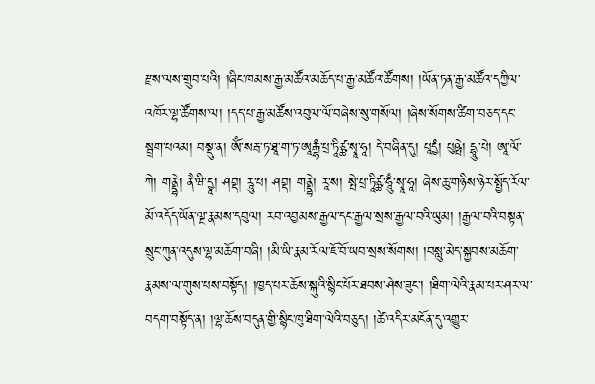རྫས་ལས་གྲུབ་པའི། །ཞིང་ཁམས་རྒྱ་མཚོའ་མཆོད་པ་རྒྱ་མཚོའ་ཚོགས། །ཡོན་ཏན་རྒྱ་མཚོའ་དཀྱིལ་འཁོར་ལྷ་ཚོགས་ལ། །དད་པ་རྒྱ་མཚོས་འབུལ་ལོ་བཞེས་སུ་གསོལ། །ཞེས་སོགས་ཚིག་བཅད་དང་སྦྲག་པའམ། བསྡུ་ན། ༀ་སརྦ་ཏ་ཐཱ་ག་ཏ་ཨཱརྒྷཾ་པྲ་ཏཱིཙྪ་སྭཱ་ཧཱ། དེ་བཞིན་དུ། པཱདྱཾ། པུཥྤེ། དྷཱུ་པེ། ཨཱ་ལོ་ཀེ། གནྡྷེ། ནཻ་ཝི་དྱཱ། ཤབྡ། རཱུ་པ། ཤབྡ། གནྡྷེ། རཱ་ས། སྤེ་པྲ་ཏཱིཙྪ་ཧཱུྃ་སྭཱ་ཧཱ། ཞེས་ཆུ་གཉིས་ཉེར་སྤྱོད་རོལ་མོ་འདོད་ཡོན་ལྔ་རྣམས་དབུལ། རབ་འབྱམས་རྒྱལ་དང་རྒྱལ་སྲས་རྒྱལ་བའི་ཡུམ། །རྒྱལ་བའི་བསྟན་སྲུང་ཀུན་འདུས་ལྷ་མཆོག་བཞི། །མི་ཡི་རྣམ་རོལ་ཇོ་བོ་ཡབ་སྲས་སོགས། །བསླུ་མེད་སྐྱབས་མཆོག་རྣམས་ལ་གུས་པས་བསྟོད། །ཁྱད་པར་ཆོས་སྐུའི་སྙིང་པོར་ཐབས་ཤེས་ཟུང་། །ཐིག་ལེའི་རྣམ་པར་ཤར་ལ་བདག་བསྟོད་ན། །ལྷ་ཆོས་བདུན་གྱི་སྙིང་ཁུ་ཐིག་ལེའི་བཅུད། །ཚེ་འདིར་མངོན་དུ་འགྱུར་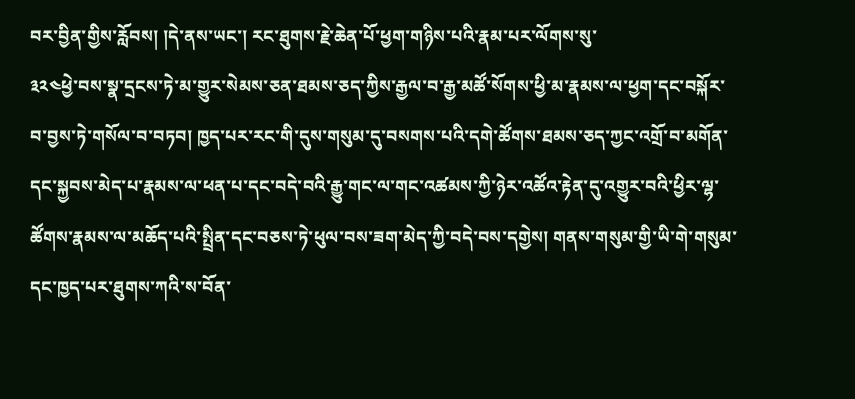བར་བྱིན་གྱིས་རློབས། །དེ་ནས་ཡང་། རང་ཐུགས་རྗེ་ཆེན་པོ་ཕྱག་གཉིས་པའི་རྣམ་པར་ལོགས་སུ་
༣༢༤ཕྱེ་བས་སྣ་དྲངས་ཏེ་མ་གྱུར་སེམས་ཅན་ཐམས་ཅད་ཀྱིས་རྒྱལ་བ་རྒྱ་མཚོ་སོགས་ཕྱི་མ་རྣམས་ལ་ཕྱག་དང་བསྐོར་བ་བྱས་ཏེ་གསོལ་བ་བཏབ། ཁྱད་པར་རང་གི་དུས་གསུམ་དུ་བསགས་པའི་དགེ་ཚོགས་ཐམས་ཅད་ཀྱང་འགྲོ་བ་མགོན་དང་སྐྱབས་མེད་པ་རྣམས་ལ་ཕན་པ་དང་བདེ་བའི་རྒྱུ་གང་ལ་གང་འཚམས་ཀྱི་ཉེར་འཚོའ་རྟེན་དུ་འགྱུར་བའི་ཕྱིར་ལྷ་ཚོགས་རྣམས་ལ་མཆོད་པའི་སྤྲིན་དང་བཅས་ཏེ་ཕུལ་བས་ཟག་མེད་ཀྱི་བདེ་བས་དགྱེས། གནས་གསུམ་གྱི་ཡི་གེ་གསུམ་དང་ཁྱད་པར་ཐུགས་ཀའི་ས་བོན་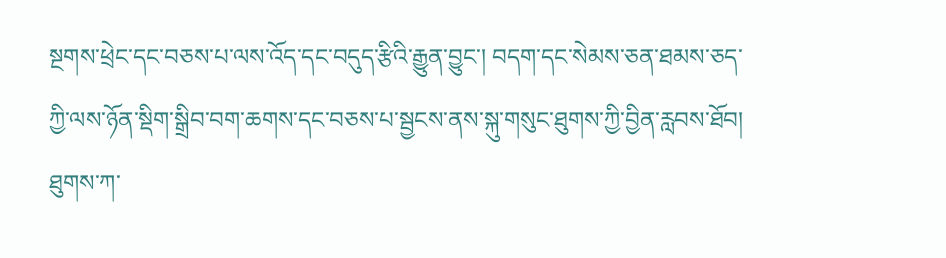སྔགས་ཕྲེང་དང་བཅས་པ་ལས་འོད་དང་བདུད་རྩིའི་རྒྱུན་བྱུང་། བདག་དང་སེམས་ཅན་ཐམས་ཅད་ཀྱི་ལས་ཉོན་སྡིག་སྒྲིབ་བག་ཆགས་དང་བཅས་པ་སྦྱངས་ནས་སྐུ་གསུང་ཐུགས་ཀྱི་བྱིན་རླབས་ཐོབ། ཐུགས་ཀ་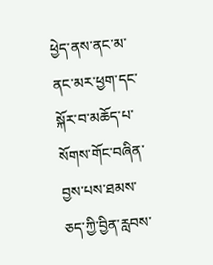ཕྱེད་ནས་ནང་མ་ནང་མར་ཕྱག་དང་སྐོར་བ་མཆོད་པ་སོགས་གོང་བཞིན་བྱས་པས་ཐམས་ཅད་ཀྱི་བྱིན་རླབས་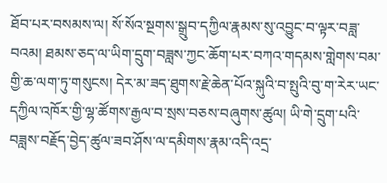ཐོབ་པར་བསམས་ལ། སོ་སོའ་སྔགས་སྒྲུབ་དཀྱིལ་རྣམས་སུ་འབྱུང་བ་ལྟར་བཟླ་བའམ། ཐམས་ཅད་ལ་ཡིག་དྲུག་བཟླས་ཀྱང་ཆོག་པར་བཀའ་གདམས་གླེགས་བམ་གྱི་ཆ་ལག་ཏུ་གསུངས། དེར་མ་ཟད་ཐུགས་རྗེ་ཆེན་པོའ་སྐུའི་བ་སྤུའི་བུ་ག་རེར་ཡང་དཀྱིལ་འཁོར་གྱི་ལྷ་ཚོགས་རྒྱལ་བ་སྲས་བཅས་བཞུགས་ཚུལ། ཡི་གེ་དྲུག་པའི་བཟླས་བརྗོད་བྱེད་ཚུལ་ཟབ་ཤོས་ལ་དམིགས་རྣམ་འདི་འདྲ་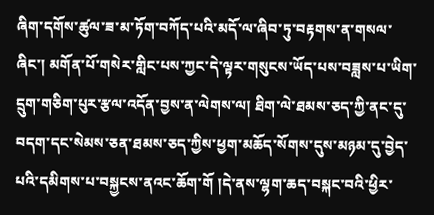ཞིག་དགོས་ཚུལ་ཟ་མ་ཏོག་བཀོད་པའི་མདོ་ལ་ཞིབ་ཏུ་བརྟགས་ན་གསལ་ཞིང་། མགོན་པོ་གསེར་གླིང་པས་ཀྱང་དེ་ལྟར་གསུངས་ཡོད་པས་བཟླས་པ་ཡིག་དྲུག་གཅིག་པུར་རྩལ་འདོན་བྱས་ན་ལེགས་ལ། ཐིག་ལེ་ཐམས་ཅད་ཀྱི་ནང་དུ་བདག་དང་སེམས་ཅན་ཐམས་ཅད་ཀྱིས་ཕྱག་མཆོད་སོགས་དུས་མཉམ་དུ་བྱེད་པའི་དམིགས་པ་བསྐྱངས་ནའང་ཆོག་གོ །དེ་ནས་ལྷག་ཆད་བསྐང་བའི་ཕྱིར་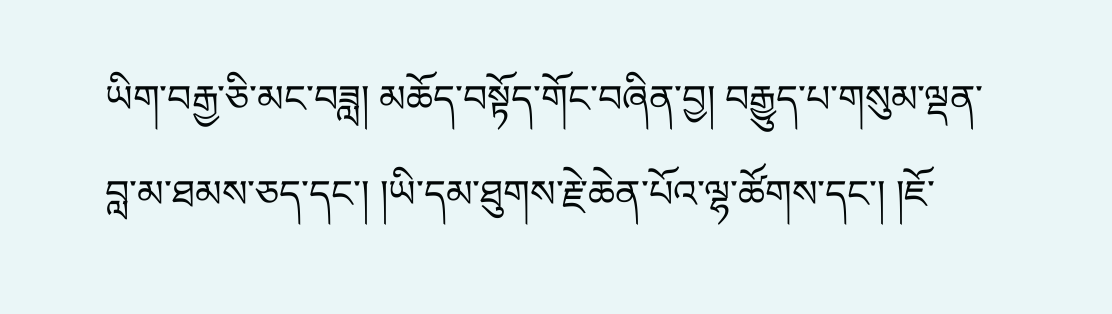ཡིག་བརྒྱ་ཅི་མང་བཟླ། མཆོད་བསྟོད་གོང་བཞིན་བྱ། བརྒྱུད་པ་གསུམ་ལྡན་བླ་མ་ཐམས་ཅད་དང་། །ཡི་དམ་ཐུགས་རྗེ་ཆེན་པོའ་ལྷ་ཚོགས་དང་། །ཇོ་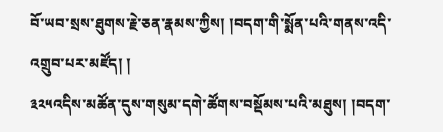བོ་ཡབ་སྲས་ཐུགས་རྗེ་ཅན་རྣམས་ཀྱིས། །བདག་གི་སྨོན་པའི་གནས་འདི་འགྲུབ་པར་མཛོད། །
༣༢༥འདིས་མཚོན་དུས་གསུམ་དགེ་ཚོགས་བསྡོམས་པའི་མཐུས། །བདག་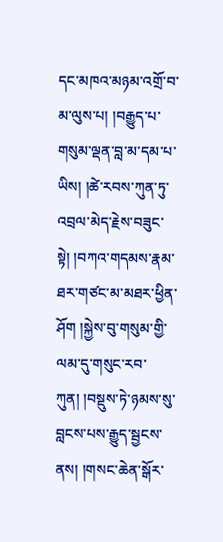དང་མཁའ་མཉམ་འགྲོ་བ་མ་ལུས་པ། །བརྒྱུད་པ་གསུམ་ལྡན་བླ་མ་དམ་པ་ཡིས། །ཚེ་རབས་ཀུན་ཏུ་འབྲལ་མེད་རྗེས་བཟུང་སྟེ། །བཀའ་གདམས་རྣམ་ཐར་གཙང་མ་མཐར་ཕྱིན་ཤོག །སྐྱེས་བུ་གསུམ་གྱི་ལམ་དུ་གསུང་རབ་ཀུན། །བསྡུས་ཏེ་ཉམས་སུ་བླངས་པས་རྒྱུད་སྦྱངས་ནས། །གསང་ཆེན་སྒོར་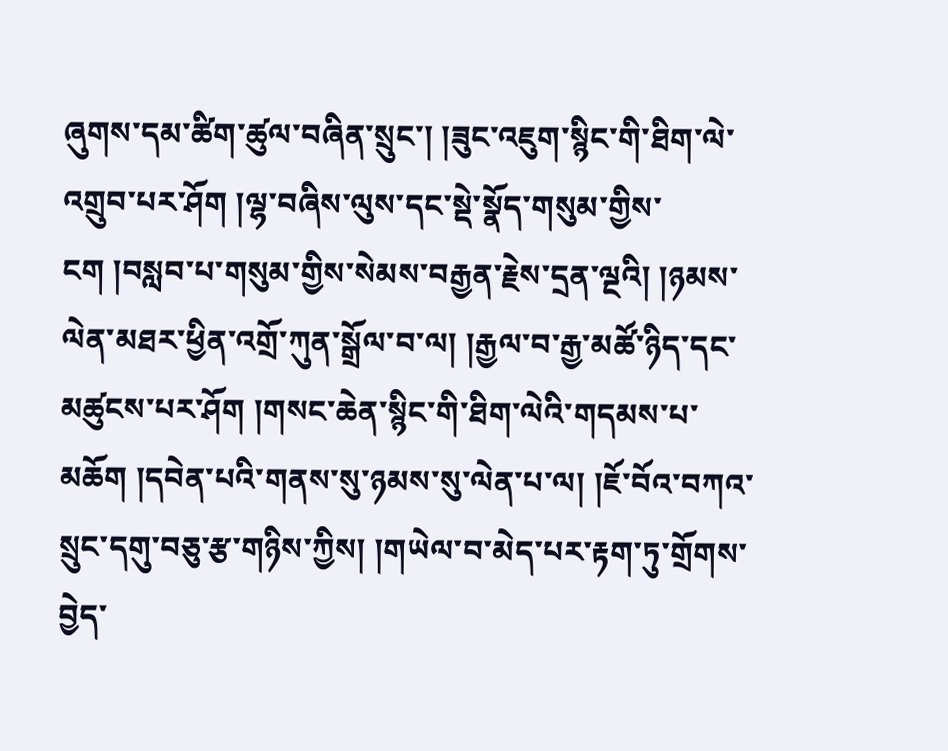ཞུགས་དམ་ཚིག་ཚུལ་བཞིན་སྲུང་། །ཟུང་འཇུག་སྙིང་གི་ཐིག་ལེ་འགྲུབ་པར་ཤོག །ལྷ་བཞིས་ལུས་དང་སྡེ་སྣོད་གསུམ་གྱིས་ངག །བསླབ་པ་གསུམ་གྱིས་སེམས་བརྒྱན་རྗེས་དྲན་ལྔའི། །ཉམས་ལེན་མཐར་ཕྱིན་འགྲོ་ཀུན་སྒྲོལ་བ་ལ། །རྒྱལ་བ་རྒྱ་མཚོ་ཉིད་དང་མཚུངས་པར་ཤོག །གསང་ཆེན་སྙིང་གི་ཐིག་ལེའི་གདམས་པ་མཆོག །དབེན་པའི་གནས་སུ་ཉམས་སུ་ལེན་པ་ལ། །ཇོ་བོའ་བཀའ་སྲུང་དགུ་བཅུ་རྩ་གཉིས་ཀྱིས། །གཡེལ་བ་མེད་པར་རྟག་ཏུ་གྲོགས་བྱེད་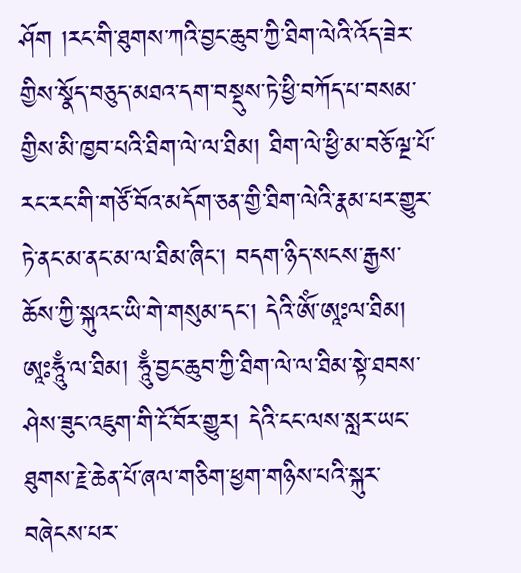ཤོག །རང་གི་ཐུགས་ཀའི་བྱང་ཆུབ་ཀྱི་ཐིག་ལེའི་འོད་ཟེར་གྱིས་སྣོད་བཅུད་མཐའ་དག་བསྡུས་ཏེ་ཕྱི་བཀོད་པ་བསམ་གྱིས་མི་ཁྱབ་པའི་ཐིག་ལེ་ལ་ཐིམ། ཐིག་ལེ་ཕྱི་མ་བཅོ་ལྔ་པོ་རང་རང་གི་གཙོ་བོའ་མདོག་ཅན་གྱི་ཐིག་ལེའི་རྣམ་པར་གྱུར་ཏེ་ནང་མ་ནང་མ་ལ་ཐིམ་ཞིང་། བདག་ཉིད་སངས་རྒྱས་ཆོས་ཀྱི་སྐུའང་ཡི་གེ་གསུམ་དང་། དེའི་ༀ་ཨཱཿལ་ཐིམ། ཨཱཿཧཱུྃ་ལ་ཐིམ། ཧཱུྃ་བྱང་ཆུབ་ཀྱི་ཐིག་ལེ་ལ་ཐིམ་སྟེ་ཐབས་ཤེས་ཟུང་འཇུག་གི་ངོ་བོར་གྱུར། དེའི་ངང་ལས་སླར་ཡང་ཐུགས་རྗེ་ཆེན་པོ་ཞལ་གཅིག་ཕྱག་གཉིས་པའི་སྐུར་བཞེངས་པར་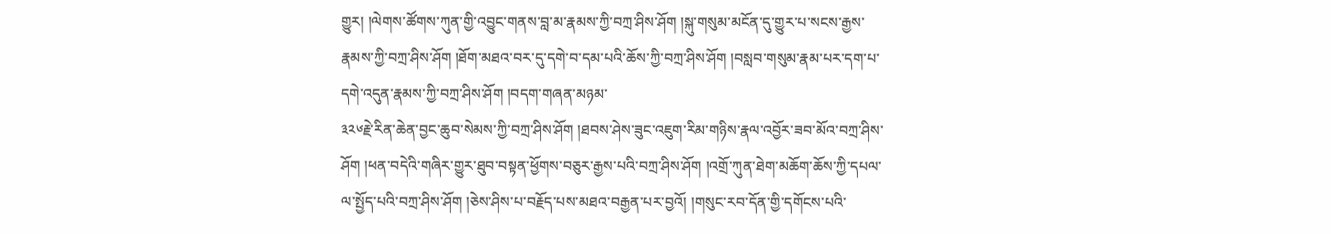གྱུར། །ལེགས་ཚོགས་ཀུན་གྱི་འབྱུང་གནས་བླ་མ་རྣམས་ཀྱི་བཀྲ་ཤིས་ཤོག །སྐུ་གསུམ་མངོན་དུ་གྱུར་པ་སངས་རྒྱས་རྣམས་ཀྱི་བཀྲ་ཤིས་ཤོག །ཐོག་མཐའ་བར་དུ་དགེ་བ་དམ་པའི་ཆོས་ཀྱི་བཀྲ་ཤིས་ཤོག །བསླབ་གསུམ་རྣམ་པར་དག་པ་དགེ་འདུན་རྣམས་ཀྱི་བཀྲ་ཤིས་ཤོག །བདག་གཞན་མཉམ་
༣༢༦རྗེ་རིན་ཆེན་བྱང་ཆུབ་སེམས་ཀྱི་བཀྲ་ཤིས་ཤོག །ཐབས་ཤེས་ཟུང་འཇུག་རིམ་གཉིས་རྣལ་འབྱོར་ཟབ་མོའ་བཀྲ་ཤིས་ཤོག །ཕན་བདེའི་གཞིར་གྱུར་ཐུབ་བསྟན་ཕྱོགས་བཅུར་རྒྱས་པའི་བཀྲ་ཤིས་ཤོག །འགྲོ་ཀུན་ཐེག་མཆོག་ཆོས་ཀྱི་དཔལ་ལ་སྤྱོད་པའི་བཀྲ་ཤིས་ཤོག །ཅེས་ཤིས་པ་བརྗོད་པས་མཐའ་བརྒྱན་པར་བྱའོ། །གསུང་རབ་དོན་གྱི་དགོངས་པའི་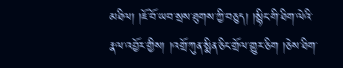མཐིལ། །ཇོ་བོ་ཡབ་སྲས་ཐུགས་ཀྱི་བཅུད། །སྙིང་གི་ཐིག་ལེའི་རྣལ་འབྱོར་གྱིས། །འགྲོ་ཀུན་སྨིན་ཅིང་གྲོལ་གྱུར་ཅིག །ཅེས་ཐིག་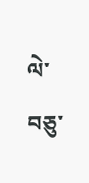ལེ་བཅུ་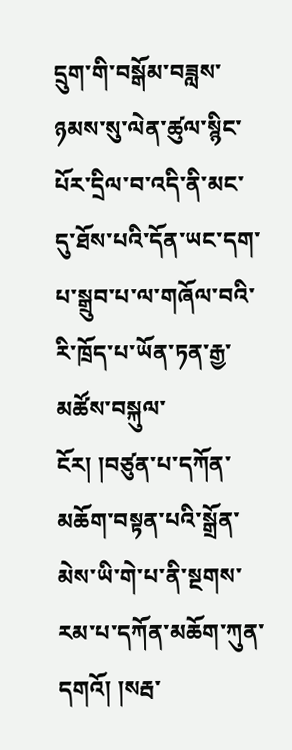དྲུག་གི་བསྒོམ་བཟླས་ཉམས་སུ་ལེན་ཚུལ་སྙིང་པོར་དྲིལ་བ་འདི་ནི་མང་དུ་ཐོས་པའི་དོན་ཡང་དག་པ་སྒྲུབ་པ་ལ་གཞོལ་བའི་རི་ཁྲོད་པ་ཡོན་ཏན་རྒྱ་མཚོས་བསྐུལ་ངོར། །བཙུན་པ་དཀོན་མཆོག་བསྟན་པའི་སྒྲོན་མེས་ཡི་གེ་པ་ནི་སྔགས་རམ་པ་དཀོན་མཆོག་ཀུན་དགའོ། །སརྦ་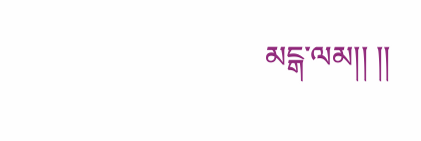མངྒ་ལམ།། །།